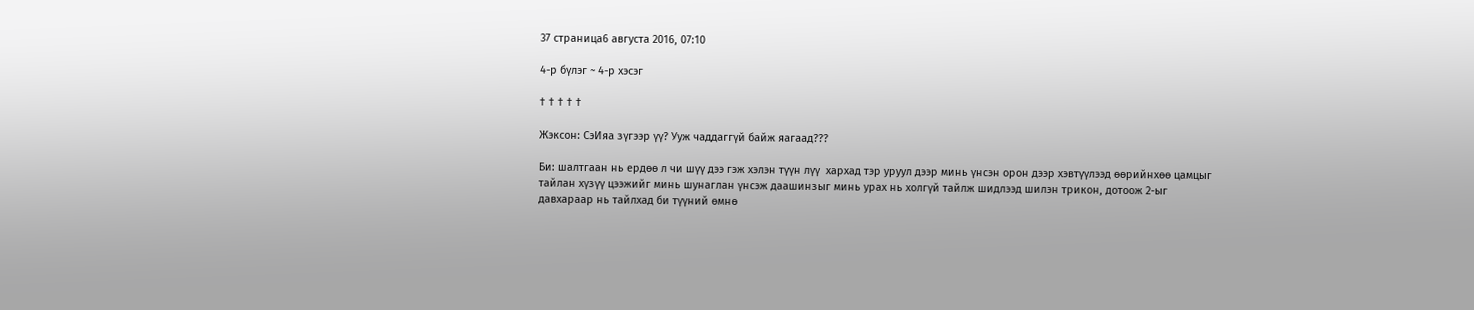37 страница6 августа 2016, 07:10

4-р бүлэг ~ 4-р хэсэг

† † † † †

Жэксон: СэИяа зүгээр үү? Ууж чаддаггүй байж яагаад???

Би: шалтгаан нь ердөө л чи шүү дээ гэж хэлэн түүн лүү  хархад тэр уруул дээр минь үнсэн орон дээр хэвтүүлээд өөрийнхөө цамцыг тайлан хүзүү цээжийг минь шунаглан үнсэж даашинзыг минь урах нь холгүй тайлж шидлээд шилэн трикон, дотоож 2-ыг давхараар нь тайлхад би түүний өмнө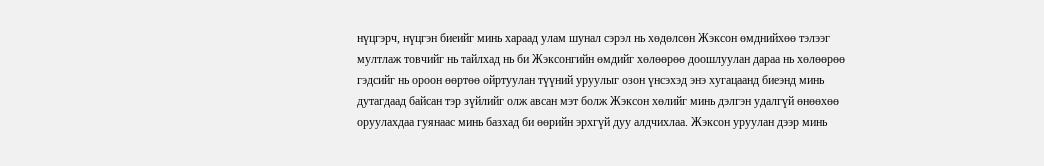нүцгэрч, нүцгэн биеийг минь хараад улам шунал сэрэл нь хөдөлсөн Жэксон өмднийхөө тэлээг мултлаж товчийг нь тайлхад нь би Жэксонгийн өмдийг хөлөөрөө доошлуулан дараа нь хөлөөрөө гэдсийг нь ороон өөртөө ойртуулан түүний уруулыг озон үнсэхэд энэ хугацаанд биеэнд минь дутагдаад байсан тэр зүйлийг олж авсан мэт болж Жэксон хөлийг минь дэлгэн удалгүй өнөөхөө оруулахдаа гуянаас минь базхад би өөрийн эрхгүй дуу алдчихлаа. Жэксон уруулан дээр минь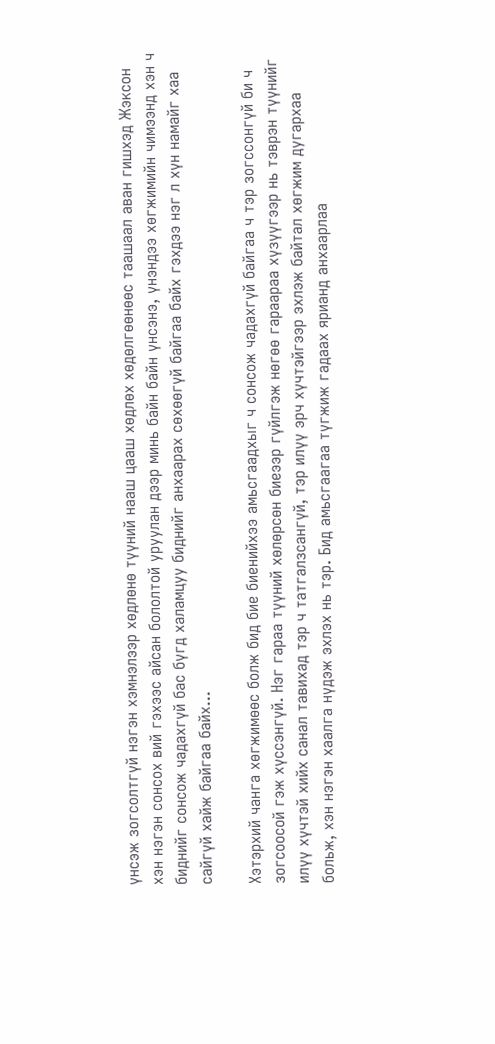үнсэж зогсолтгүй нэгэн хэмнэлээр хөдлөнө түүний нааш цааш хөдлөх хөдөлгөөнөөс таашаал аван гишхэд Жэксон хэн нэгэн сонсох вий гэхээс айсан бололтой уруулан дээр минь байн байн үнсэнэ, үнэндээ хөгжимийн чимээнд хэн ч биднийг сонсож чадахгүй бас бүгд халамцуу биднийг анхаарах сөхөөгүй байгаа байх гэхдээ нэг л хүн намайг хаа сайгүй хайж байгаа байх...

Хэтэрхий чанга хөгжимөөс болж бид бие биенийхээ амьсгаадхыг ч сонсож чадахгүй байгаа ч тэр зогссонгүй би ч зогсоосой гэж хүссэнгүй. Нэг гараа түүний хөлөрсөн биеээр гүйлгэж нөгөө гараараа хүзүүгээр нь тэврэн түүнийг илүү хүчтэй хийх санал тавихад тэр ч татгалзсангүй, тэр илүү эрч хүчтэйгээр эхлэж байтал хөгжим дугархаа больж, хэн нэгэн хаалга нүдэж эхлэх нь тэр. Бид амьсгаагаа түгжиж гадаах ярианд анхаарлаа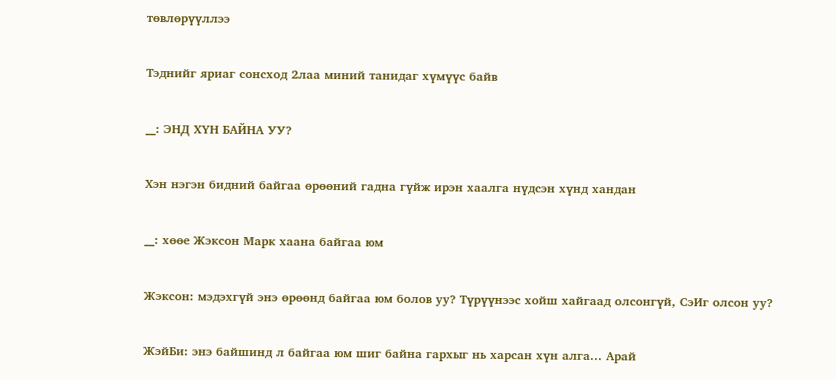төвлөрүүллээ

Тэднийг яриаг сонсход 2лаа миний танидаг хүмүүс байв

__: ЭНД ХҮН БАЙНА УУ?

Хэн нэгэн бидний байгаа өрөөний гадна гүйж ирэн хаалга нүдсэн хүнд хандан

__: хөөе Жэксон Марк хаана байгаа юм

Жэксон: мэдэхгүй энэ өрөөнд байгаа юм болов уу? Түрүүнээс хойш хайгаад олсонгүй, СэИг олсон уу?

ЖэйБи: энэ байшинд л байгаа юм шиг байна гархыг нь харсан хүн алга... Арай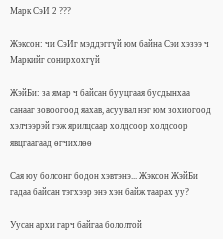Марк СэИ 2 ???

Жэксон: чи СэИг мэддэггүй юм байна Сэи хэзээ ч Маркийг сонирхохгүй

ЖэйБи: за ямар ч байсан бууцгаая бусдынхаа санааг зовоогоод яахав, асуувал нэг юм зохиогоод хэлчээрэй гэж ярилцсаар холдсоор холдсоор явцгаагаад өгчихлөө

Сая юу болсонг бодон хэвтэнэ... Жэксон ЖэйБи гадаа байсан тэгхээр энэ хэн байж таарах уу?

Уусан архи гарч байгаа бололтой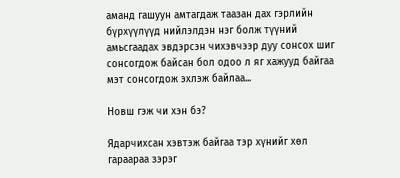аманд гашуун амтагдаж таазан дах гэрлийн бүрхүүлүүд нийлэлдэн нэг болж түүний амьсгаадах эвдэрсэн чихэвчээр дуу сонсох шиг сонсогдож байсан бол одоо л яг хажууд байгаа мэт сонсогдож эхлэж байлаа...

Новш гэж чи хэн бэ?

Ядарчихсан хэвтэж байгаа тэр хүнийг хөл гараараа зэрэг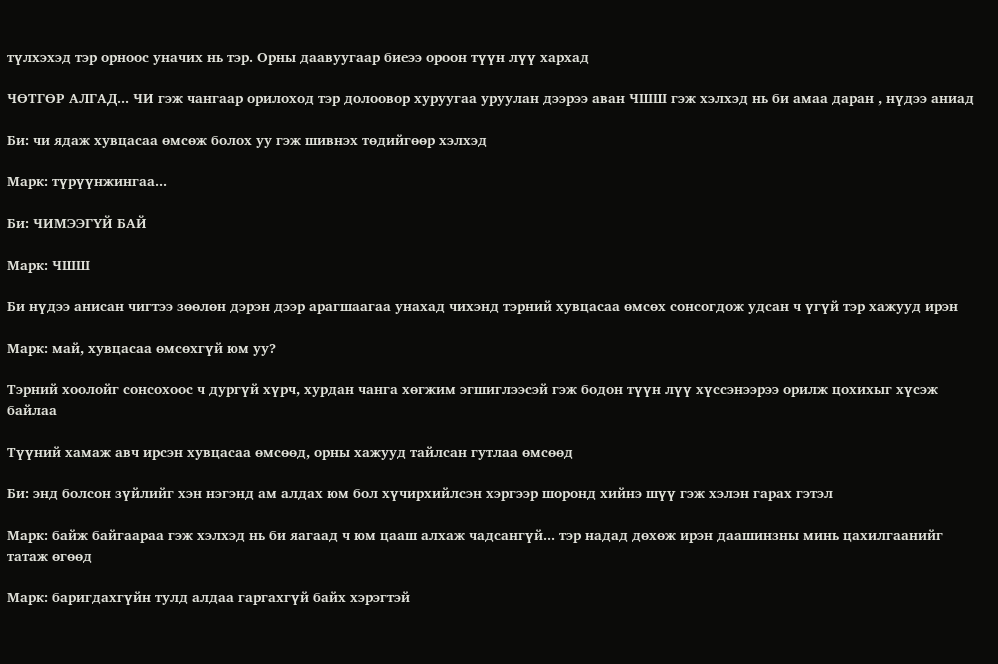түлхэхэд тэр орноос уначих нь тэр. Орны даавуугаар биеээ ороон түүн лүү хархад

ЧӨТГӨР АЛГАД... ЧИ гэж чангаар орилоход тэр долоовор хуруугаа уруулан дээрээ аван ЧШШ гэж хэлхэд нь би амаа даран , нүдээ аниад

Би: чи ядаж хувцасаа өмсөж болох уу гэж шивнэх төдийгөөр хэлхэд

Марк: түрүүнжингаа...

Би: ЧИМЭЭГҮЙ БАЙ

Марк: ЧШШ

Би нүдээ анисан чигтээ зөөлөн дэрэн дээр арагшаагаа унахад чихэнд тэрний хувцасаа өмсөх сонсогдож удсан ч үгүй тэр хажууд ирэн

Марк: май, хувцасаа өмсөхгүй юм уу?

Тэрний хоолойг сонсохоос ч дургүй хүрч, хурдан чанга хөгжим эгшиглээсэй гэж бодон түүн лүү хүссэнээрээ орилж цохихыг хүсэж байлаа

Түүний хамаж авч ирсэн хувцасаа өмсөөд, орны хажууд тайлсан гутлаа өмсөөд

Би: энд болсон зүйлийг хэн нэгэнд ам алдах юм бол хүчирхийлсэн хэргээр шоронд хийнэ шүү гэж хэлэн гарах гэтэл

Марк: байж байгаараа гэж хэлхэд нь би яагаад ч юм цааш алхаж чадсангүй... тэр надад дөхөж ирэн даашинзны минь цахилгаанийг татаж өгөөд

Марк: баригдахгүйн тулд алдаа гаргахгүй байх хэрэгтэй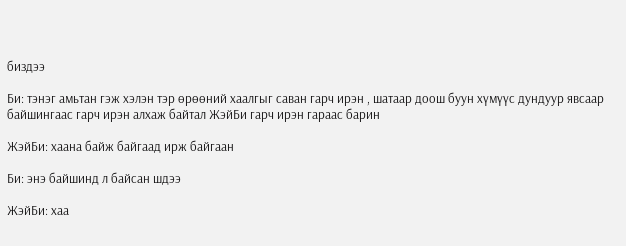биздээ

Би: тэнэг амьтан гэж хэлэн тэр өрөөний хаалгыг саван гарч ирэн , шатаар доош буун хүмүүс дундуур явсаар байшингаас гарч ирэн алхаж байтал ЖэйБи гарч ирэн гараас барин

ЖэйБи: хаана байж байгаад ирж байгаан

Би: энэ байшинд л байсан шдээ

ЖэйБи: хаа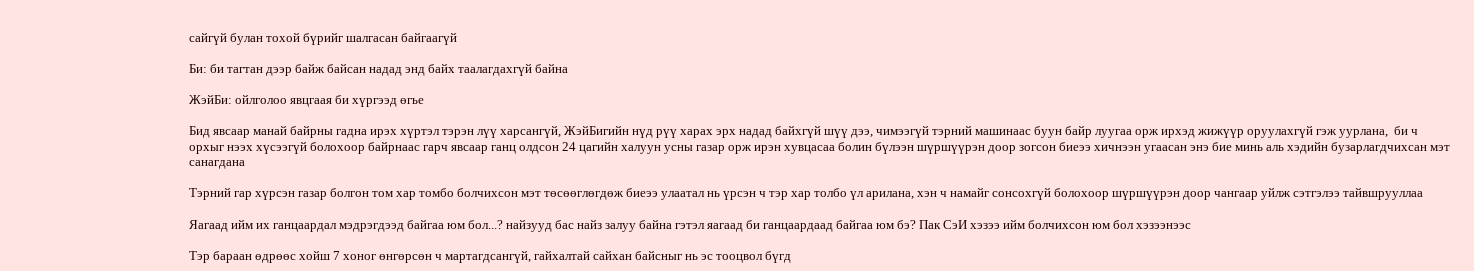сайгүй булан тохой бүрийг шалгасан байгаагүй

Би: би тагтан дээр байж байсан надад энд байх таалагдахгүй байна

ЖэйБи: ойлголоо явцгаая би хүргээд өгье

Бид явсаар манай байрны гадна ирэх хүртэл тэрэн лүү харсангүй, ЖэйБигийн нүд рүү харах эрх надад байхгүй шүү дээ, чимээгүй тэрний машинаас буун байр луугаа орж ирхэд жижүүр оруулахгүй гэж уурлана,  би ч орхыг нээх хүсээгүй болохоор байрнаас гарч явсаар ганц олдсон 24 цагийн халуун усны газар орж ирэн хувцасаа болин бүлээн шүршүүрэн доор зогсон биеээ хичнээн угаасан энэ бие минь аль хэдийн бузарлагдчихсан мэт санагдана

Тэрний гар хүрсэн газар болгон том хар томбо болчихсон мэт төсөөглөгдөж биеээ улаатал нь үрсэн ч тэр хар толбо үл арилана, хэн ч намайг сонсохгүй болохоор шүршүүрэн доор чангаар уйлж сэтгэлээ тайвшрууллаа

Яагаад ийм их ганцаардал мэдрэгдээд байгаа юм бол...? найзууд бас найз залуу байна гэтэл яагаад би ганцаардаад байгаа юм бэ? Пак СэИ хэзээ ийм болчихсон юм бол хэзээнээс

Тэр бараан өдрөөс хойш 7 хоног өнгөрсөн ч мартагдсангүй, гайхалтай сайхан байсныг нь эс тооцвол бүгд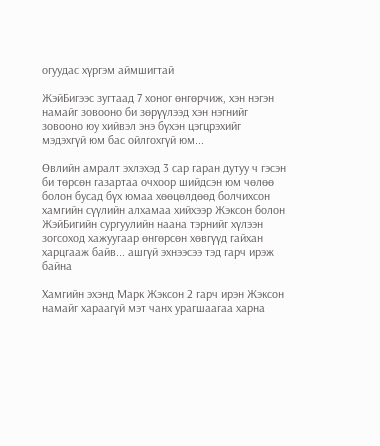огуудас хүргэм аймшигтай

ЖэйБигээс зугтаад 7 хоног өнгөрчиж, хэн нэгэн намайг зовооно би зөрүүлээд хэн нэгнийг зовооно юу хийвэл энэ бүхэн цэгцрэхийг мэдэхгүй юм бас ойлгохгүй юм...

Өвлийн амралт эхлэхэд 3 сар гаран дутуу ч гэсэн би төрсөн газартаа очхоор шийдсэн юм чөлөө болон бусад бүх юмаа хөөцөлдөөд болчихсон хамгийн сүүлийн алхамаа хийхээр Жэксон болон ЖэйБигийн сургуулийн наана тэрнийг хүлээн зогсоход хажуугаар өнгөрсөн хөвгүүд гайхан харцгааж байв... ашгүй эхнээсээ тэд гарч ирэж байна

Хамгийн эхэнд Марк Жэксон 2 гарч ирэн Жэксон намайг хараагүй мэт чанх урагшаагаа харна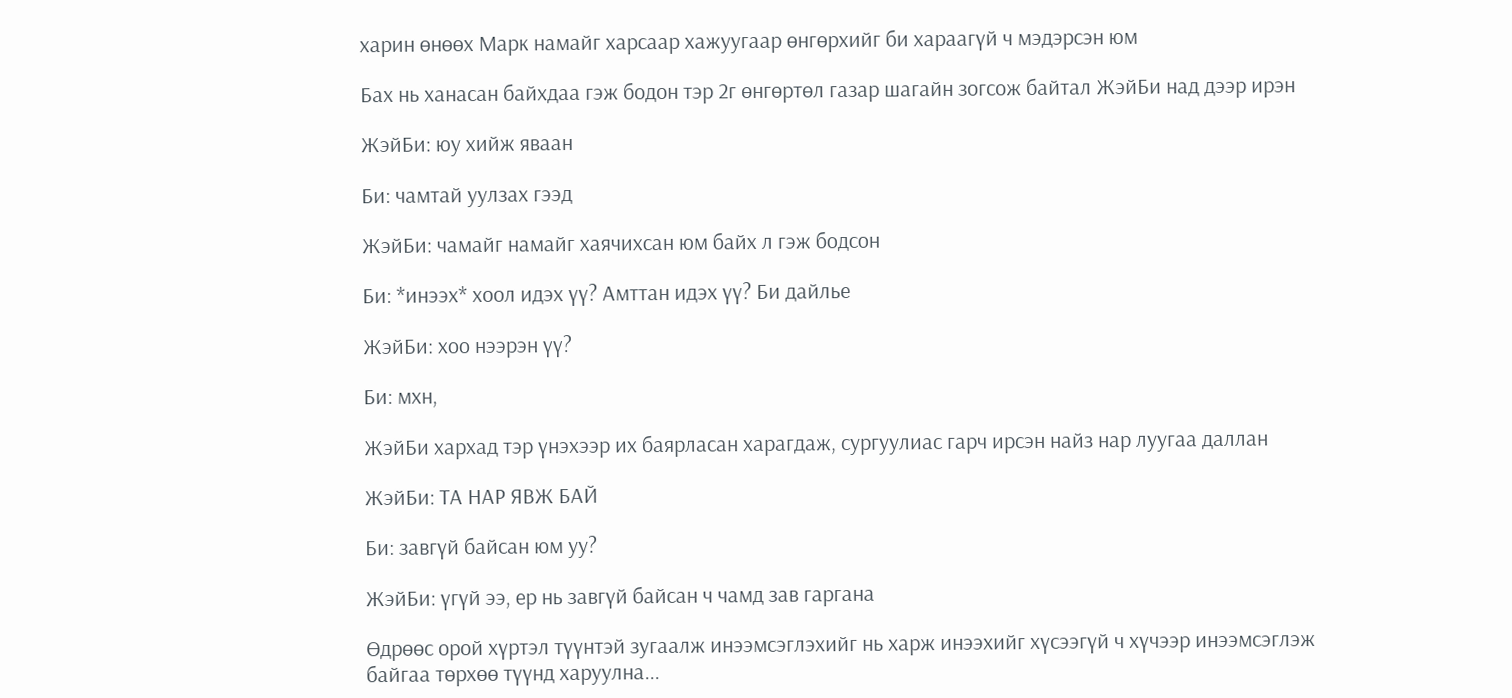харин өнөөх Марк намайг харсаар хажуугаар өнгөрхийг би хараагүй ч мэдэрсэн юм

Бах нь ханасан байхдаа гэж бодон тэр 2г өнгөртөл газар шагайн зогсож байтал ЖэйБи над дээр ирэн

ЖэйБи: юу хийж яваан

Би: чамтай уулзах гээд

ЖэйБи: чамайг намайг хаячихсан юм байх л гэж бодсон

Би: *инээх* хоол идэх үү? Амттан идэх үү? Би дайлье

ЖэйБи: хоо нээрэн үү?

Би: мхн,

ЖэйБи хархад тэр үнэхээр их баярласан харагдаж, сургуулиас гарч ирсэн найз нар луугаа даллан

ЖэйБи: ТА НАР ЯВЖ БАЙ

Би: завгүй байсан юм уу?

ЖэйБи: үгүй ээ, ер нь завгүй байсан ч чамд зав гаргана

Өдрөөс орой хүртэл түүнтэй зугаалж инээмсэглэхийг нь харж инээхийг хүсээгүй ч хүчээр инээмсэглэж байгаа төрхөө түүнд харуулна...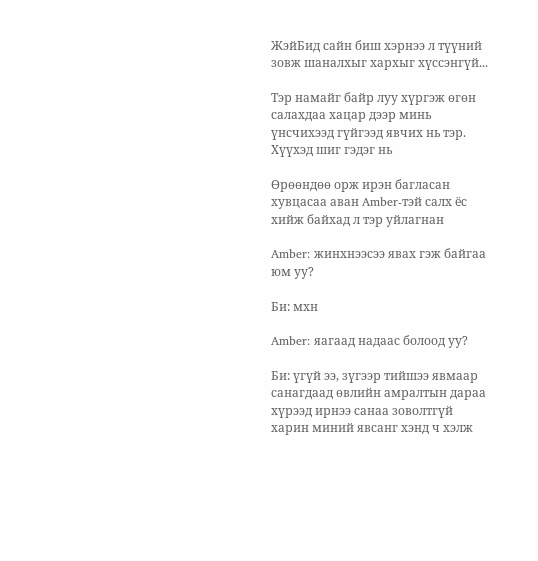ЖэйБид сайн биш хэрнээ л түүний зовж шаналхыг хархыг хүссэнгүй...

Тэр намайг байр луу хүргэж өгөн салахдаа хацар дээр минь үнсчихээд гүйгээд явчих нь тэр. Хүүхэд шиг гэдэг нь

Өрөөндөө орж ирэн багласан хувцасаа аван Amber-тэй салх ёс хийж байхад л тэр уйлагнан

Amber: жинхнээсээ явах гэж байгаа юм уу?

Би: мхн

Amber: яагаад надаас болоод уу?

Би: үгүй ээ, зүгээр тийшээ явмаар санагдаад өвлийн амралтын дараа хүрээд ирнээ санаа зоволтгүй харин миний явсанг хэнд ч хэлж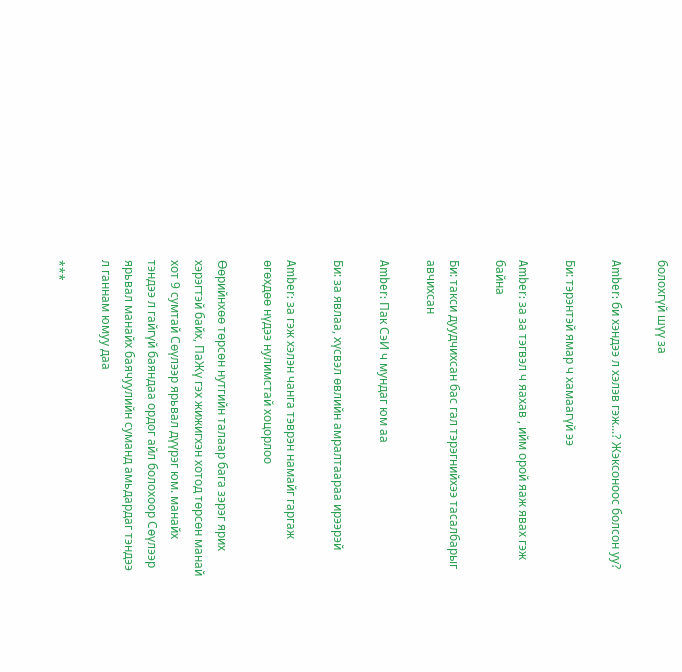болохгүй шүү за

Amber: би хэндээ л хэлэв гэж...? Жэксоноос болсон уу?

Би: тэрэнтэй ямар ч хамаагүй ээ

Amber: за за тэгвэл ч яахав , ийм орой яаж явах гэж байна

Би: такси дуудчихсан бас гал тэрэгнийхээ тасалбарыг авчихсан

Amber: Пак СэИ ч мундаг юм аа

Би: за явлаа, хүсвэл өвлийн амралтаараа ирээрэй

Amber: за гэж хэлэн чанга тэврэн намайг гаргаж өгөхдөө нүдээ нулимстай хоцорлоо

Өөрийнхөө төрсөн нутгийн талаар бага зэрэг ярих хэрэгтэй байх, ПаЖү гэх жижигхэн хотод төрсөн манай хот 9 сумтай Сөүлээр ярьвал дүүрэг юм. манайх тэндээ л гайгүй баяндаа ордог айл болохоор Сөүлээр ярьвал манайх баячуулийн суманд амьдардаг тэндээ л ганнам юмуу даа

***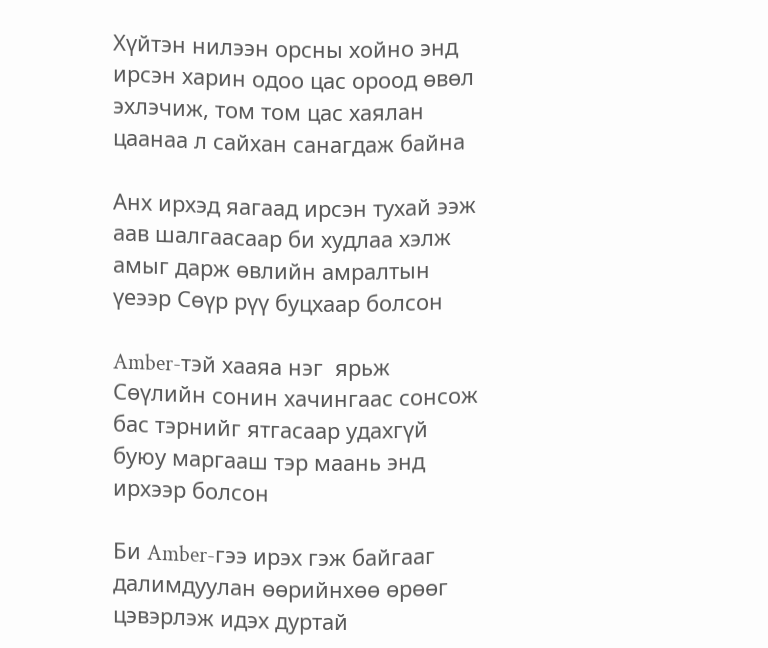Хүйтэн нилээн орсны хойно энд ирсэн харин одоо цас ороод өвөл эхлэчиж, том том цас хаялан цаанаа л сайхан санагдаж байна

Анх ирхэд яагаад ирсэн тухай ээж аав шалгаасаар би худлаа хэлж амыг дарж өвлийн амралтын үеээр Сөүр рүү буцхаар болсон

Amber-тэй хааяа нэг  ярьж Сөүлийн сонин хачингаас сонсож бас тэрнийг ятгасаар удахгүй буюу маргааш тэр маань энд ирхээр болсон

Би Amber-гээ ирэх гэж байгааг далимдуулан өөрийнхөө өрөөг цэвэрлэж идэх дуртай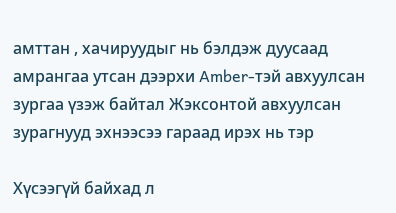амттан , хачируудыг нь бэлдэж дуусаад амрангаа утсан дээрхи Amber-тэй авхуулсан зургаа үзэж байтал Жэксонтой авхуулсан зурагнууд эхнээсээ гараад ирэх нь тэр

Хүсээгүй байхад л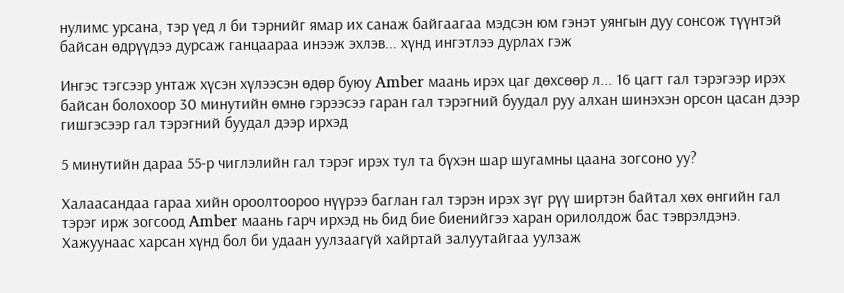нулимс урсана, тэр үед л би тэрнийг ямар их санаж байгаагаа мэдсэн юм гэнэт уянгын дуу сонсож түүнтэй байсан өдрүүдээ дурсаж ганцаараа инээж эхлэв... хүнд ингэтлээ дурлах гэж

Ингэс тэгсээр унтаж хүсэн хүлээсэн өдөр буюу Amber маань ирэх цаг дөхсөөр л... 16 цагт гал тэрэгээр ирэх байсан болохоор 30 минутийн өмнө гэрээсээ гаран гал тэрэгний буудал руу алхан шинэхэн орсон цасан дээр гишгэсээр гал тэрэгний буудал дээр ирхэд

5 минутийн дараа 55-р чиглэлийн гал тэрэг ирэх тул та бүхэн шар шугамны цаана зогсоно уу?

Халаасандаа гараа хийн ороолтоороо нүүрээ баглан гал тэрэн ирэх зүг рүү ширтэн байтал хөх өнгийн гал тэрэг ирж зогсоод Amber маань гарч ирхэд нь бид бие биенийгээ харан орилолдож бас тэврэлдэнэ. Хажуунаас харсан хүнд бол би удаан уулзаагүй хайртай залуутайгаа уулзаж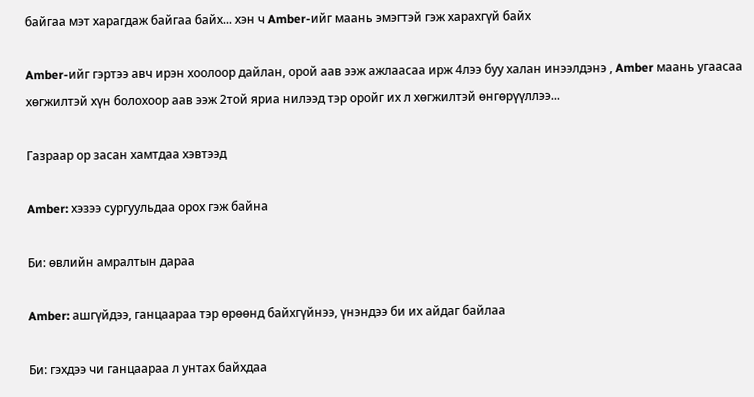байгаа мэт харагдаж байгаа байх... хэн ч Amber-ийг маань эмэгтэй гэж харахгүй байх

Amber-ийг гэртээ авч ирэн хоолоор дайлан, орой аав ээж ажлаасаа ирж 4лээ буу халан инээлдэнэ , Amber маань угаасаа хөгжилтэй хүн болохоор аав ээж 2той яриа нилээд тэр оройг их л хөгжилтэй өнгөрүүллээ...

Газраар ор засан хамтдаа хэвтээд

Amber: хэзээ сургуульдаа орох гэж байна

Би: өвлийн амралтын дараа

Amber: ашгүйдээ, ганцаараа тэр өрөөнд байхгүйнээ, үнэндээ би их айдаг байлаа

Би: гэхдээ чи ганцаараа л унтах байхдаа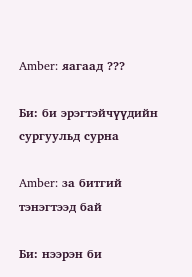Amber: яагаад ???

Би: би эрэгтэйчүүдийн сургуульд сурна

Amber: за битгий тэнэгтээд бай

Би: нээрэн би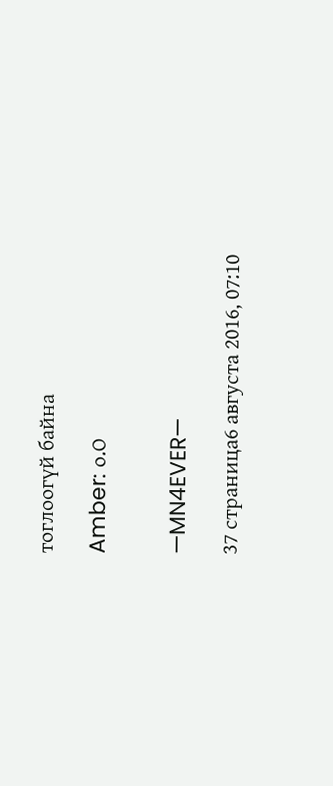тоглоогүй байна

Amber: о.О


—MN4EVER—

37 страница6 августа 2016, 07:10